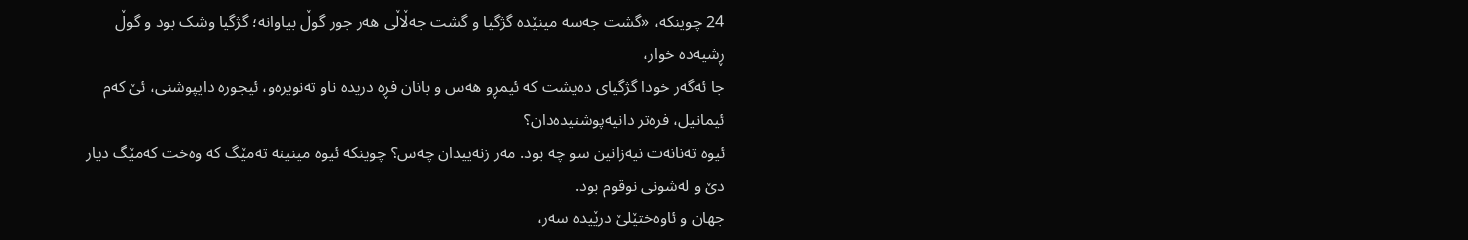24 چوینکه، «گشت جەسه مینێده گژگیا و گشت جەڵاڵی هەر جور گوڵ بیاوانه؛ گژگیا وشک بود و گوڵ ڕشیەده خوار،
جا ئەگەر خودا گژگیای دەیشت که ئیمڕو هەس و بانان فڕه دریده ناو تەنویرەو، ئیجوره دایپوشنی، ئێ کەم ئیمانیل، فرەتر دانیەپوشنیدەدان؟
ئیوه تەنانەت نيەزانين سو چه بود. مەر زنەییدان چەس؟ چوینکه ئیوه مینینه تەمێگ که وەخت کەمێگ دیار دێ و لەشونی نوقوم بود.
جهان و ئاوەختێلێ درێیده سەر،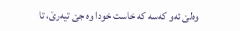وەلێ ئەو کەسه که خاست خودا وه جێ تیەرێ، تا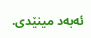ئەبەد مینێدی.